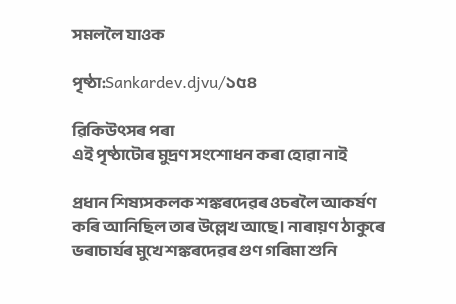সমললৈ যাওক

পৃষ্ঠা:Sankardev.djvu/১৫৪

ৱিকিউৎসৰ পৰা
এই পৃষ্ঠাটোৰ মুদ্ৰণ সংশোধন কৰা হোৱা নাই

প্ৰধান শিষ্যসকলক শঙ্কৰদেৱৰ ওচৰলৈ আকৰ্ষণ কৰি আনিছিল তাৰ উল্লেখ আছে। নাৰায়ণ ঠাকুৰে ভৰাচাৰ্যৰ মুখে শঙ্কৰদেৱৰ গুণ গৰিমা শুনি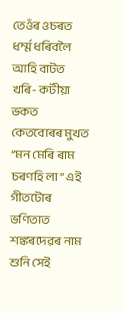তেওঁৰ ওচৰত ধৰ্ম্ম ধৰিবলৈ আহি বাটত খৰি- কটীয়া ভকত কেতবোৰৰ মুখত “মন মেৰি ৰাম চৰণহি লা” এই গীতটোৰ ভণিতাত শঙ্কৰদেৱৰ নাম শুনি সেই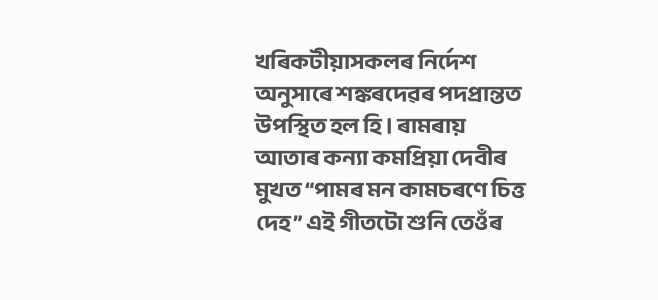খৰিকটীয়াসকলৰ নিৰ্দেশ অনুসাৰে শঙ্কৰদেৱৰ পদপ্ৰান্তত উপস্থিত হল হি। ৰামৰায় আতাৰ কন্যা কমপ্ৰিয়া দেবীৰ মুখত “পামৰ মন কামচৰণে চিত্ত দেহ” এই গীতটো শুনি তেওঁৰ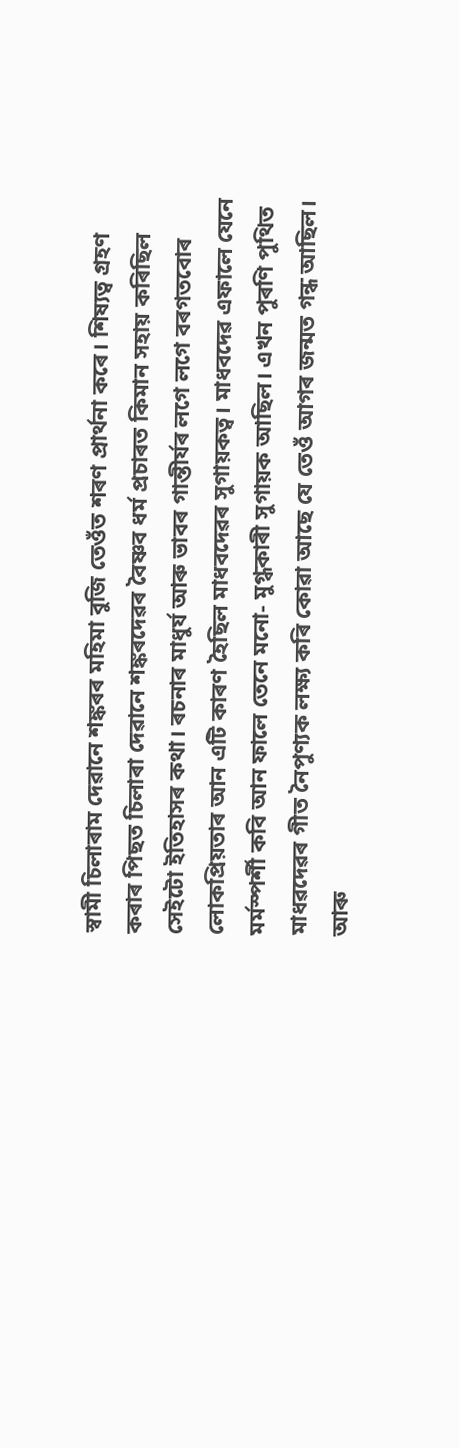স্বামী চিলাৰাম দেৱানে শঙ্কৰৰ মহিমা বুজি তেওঁত শৰণ প্ৰাৰ্থনা কৰে। শিষ্যত্ব গ্ৰহণ কৰাৰ পিছত চিলাৰা দেৱানে শঙ্কৰদেৱৰ বৈষ্ণব ধৰ্ম প্ৰচাৰত কিমান সহায় কৰিছিল সেইটো ইতিহাসৰ কথা। ৰচনাৰ মাধুৰ্য আৰু ভাবৰ গান্তীৰ্যৰ লগে লগে বৰগতবোৰ লোকপ্ৰিয়তাৰ আন এটি কাৰণ হৈছিল মাধবদেৱৰ সুগায়কত্ব। মাধবদেৱ এফালে যেনে মৰ্মস্পৰ্শী কবি আন ফালে তেনে মনো- মুগ্ধকাৰী সুগায়ক আছিল। এখন পুৰণি পুথিত মাধৱদেৱৰ গীত নৈপুণ্যক লক্ষ্য কৰি কোৱা আছে যে তেওঁ আগৰ জন্মত গন্ধ আছিল। আৰু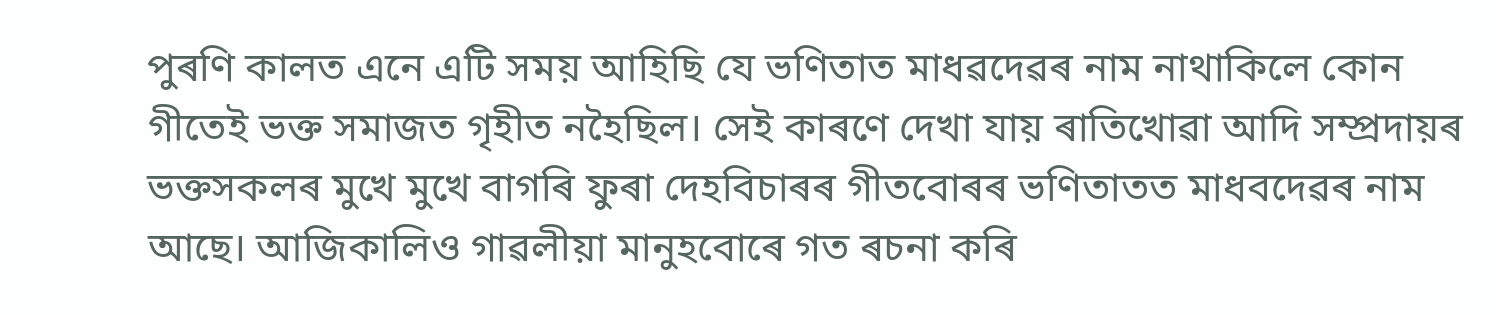পুৰণি কালত এনে এটি সময় আহিছি যে ভণিতাত মাধৱদেৱৰ নাম নাথাকিলে কোন গীতেই ভক্ত সমাজত গৃহীত নহৈছিল। সেই কাৰণে দেখা যায় ৰাতিখোৱা আদি সম্প্ৰদায়ৰ ভক্তসকলৰ মুখে মুখে বাগৰি ফুৰা দেহবিচাৰৰ গীতবোৰৰ ভণিতাতত মাধবদেৱৰ নাম আছে। আজিকালিও গাৱলীয়া মানুহবোৰে গত ৰচনা কৰি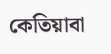কেতিয়াবা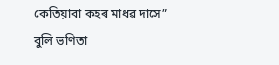কেতিয়াবা কহৰ মাধৱ দাসে” বুলি ভণিতা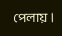পেলায়।